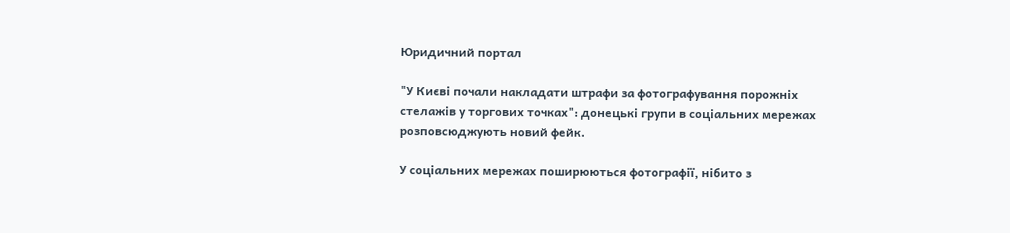Юридичний портал

"У Києві почали накладати штрафи за фотографування порожніх стелажів у торгових точках": донецькі групи в соціальних мережах розповсюджують новий фейк.

У соціальних мережах поширюються фотографії, нібито з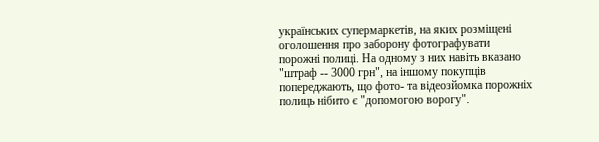українських супермаркетів, на яких розміщені оголошення про заборону фотографувати порожні полиці. На одному з них навіть вказано "штраф -- 3000 грн", на іншому покупців попереджають, що фото- та відеозйомка порожніх полиць нібито є "допомогою ворогу".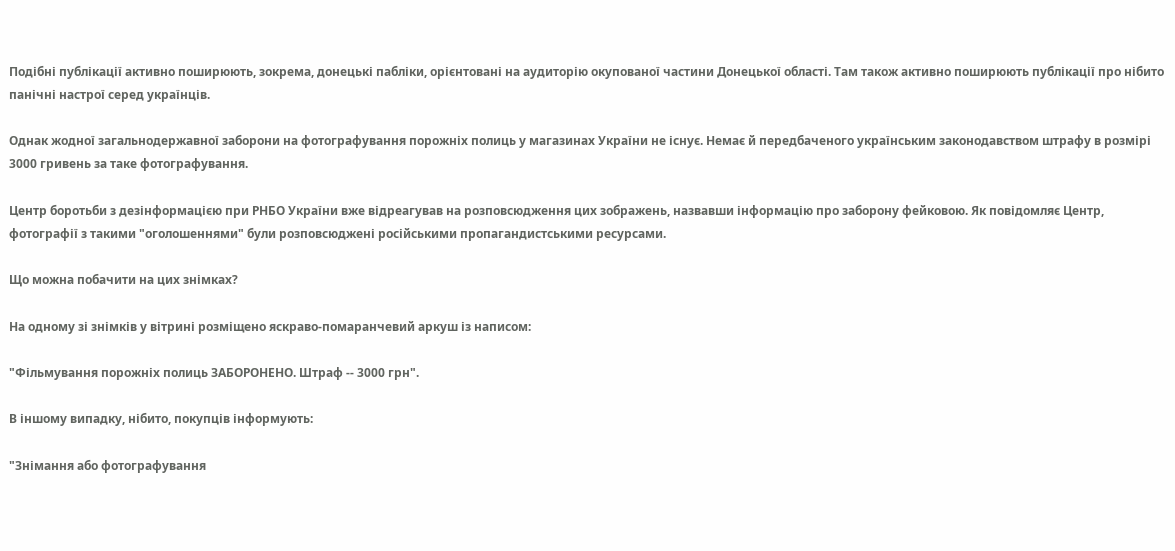Подібні публікації активно поширюють, зокрема, донецькі пабліки, орієнтовані на аудиторію окупованої частини Донецької області. Там також активно поширюють публікації про нібито панічні настрої серед українців.

Однак жодної загальнодержавної заборони на фотографування порожніх полиць у магазинах України не існує. Немає й передбаченого українським законодавством штрафу в розмірі 3000 гривень за таке фотографування.

Центр боротьби з дезінформацією при РНБО України вже відреагував на розповсюдження цих зображень, назвавши інформацію про заборону фейковою. Як повідомляє Центр, фотографії з такими "оголошеннями" були розповсюджені російськими пропагандистськими ресурсами.

Що можна побачити на цих знімках?

На одному зі знімків у вітрині розміщено яскраво-помаранчевий аркуш із написом:

"Фільмування порожніх полиць ЗАБОРОНЕНО. Штраф -- 3000 грн".

В іншому випадку, нібито, покупців інформують:

"Знімання або фотографування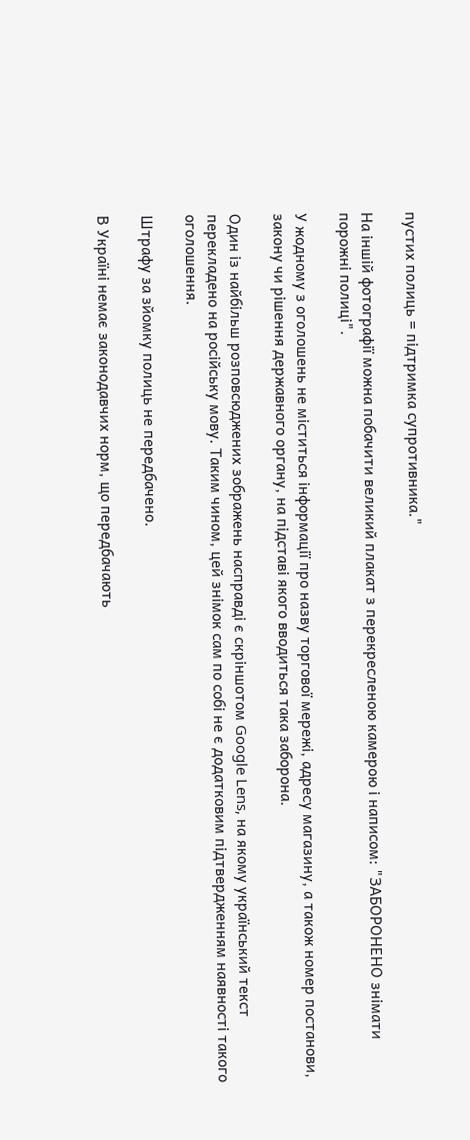пустих полиць = підтримка супротивника."

На іншій фотографії можна побачити великий плакат з перекресленою камерою і написом: "ЗАБОРОНЕНО знімати порожні полиці".

У жодному з оголошень не міститься інформації про назву торгової мережі, адресу магазину, а також номер постанови, закону чи рішення державного органу, на підставі якого вводиться така заборона.

Один із найбільш розповсюджених зображень насправді є скріншотом Google Lens, на якому український текст перекладено на російську мову. Таким чином, цей знімок сам по собі не є додатковим підтвердженням наявності такого оголошення.

Штрафу за зйомку полиць не передбачено.

В Україні немає законодавчих норм, що передбачають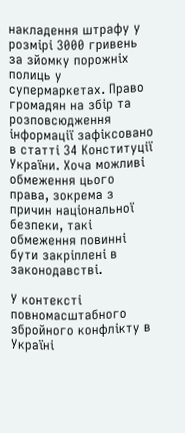накладення штрафу у розмірі 3000 гривень за зйомку порожніх полиць у супермаркетах. Право громадян на збір та розповсюдження інформації зафіксовано в статті 34 Конституції України. Хоча можливі обмеження цього права, зокрема з причин національної безпеки, такі обмеження повинні бути закріплені в законодавстві.

У контексті повномасштабного збройного конфлікту в Україні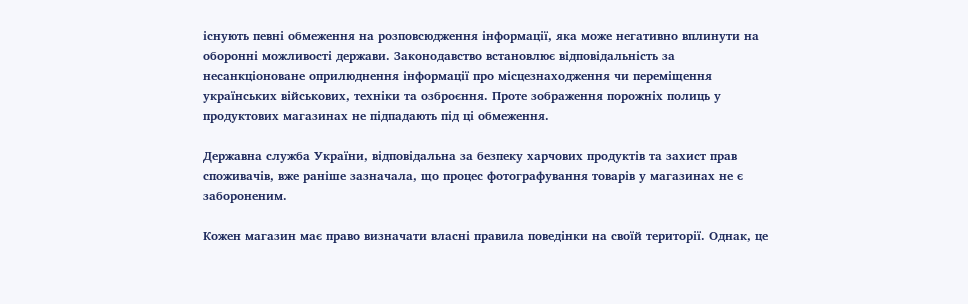існують певні обмеження на розповсюдження інформації, яка може негативно вплинути на оборонні можливості держави. Законодавство встановлює відповідальність за несанкціоноване оприлюднення інформації про місцезнаходження чи переміщення українських військових, техніки та озброєння. Проте зображення порожніх полиць у продуктових магазинах не підпадають під ці обмеження.

Державна служба України, відповідальна за безпеку харчових продуктів та захист прав споживачів, вже раніше зазначала, що процес фотографування товарів у магазинах не є забороненим.

Кожен магазин має право визначати власні правила поведінки на своїй території. Однак, це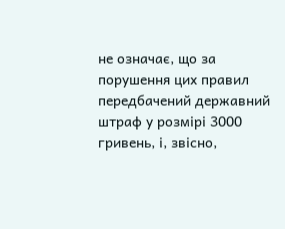не означає, що за порушення цих правил передбачений державний штраф у розмірі 3000 гривень, і, звісно,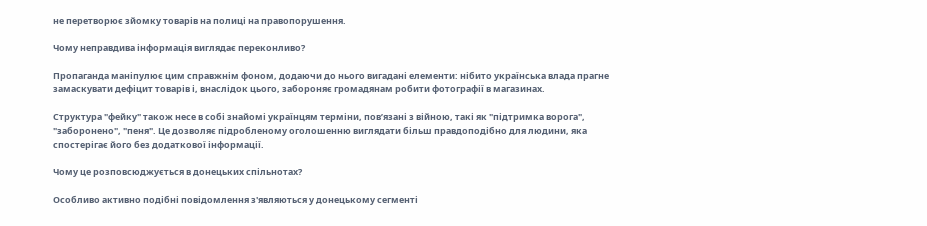не перетворює зйомку товарів на полиці на правопорушення.

Чому неправдива інформація виглядає переконливо?

Пропаганда маніпулює цим справжнім фоном, додаючи до нього вигадані елементи: нібито українська влада прагне замаскувати дефіцит товарів і, внаслідок цього, забороняє громадянам робити фотографії в магазинах.

Структура "фейку" також несе в собі знайомі українцям терміни, пов’язані з війною, такі як "підтримка ворога", "заборонено", "пеня". Це дозволяє підробленому оголошенню виглядати більш правдоподібно для людини, яка спостерігає його без додаткової інформації.

Чому це розповсюджується в донецьких спільнотах?

Особливо активно подібні повідомлення з'являються у донецькому сегменті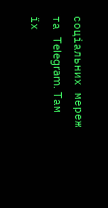соціальних мереж та Telegram. Там їх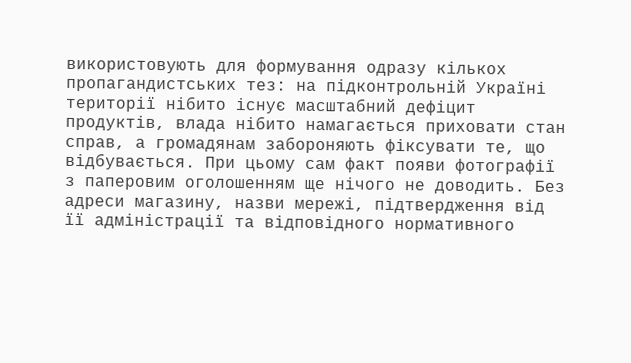використовують для формування одразу кількох пропагандистських тез: на підконтрольній Україні території нібито існує масштабний дефіцит продуктів, влада нібито намагається приховати стан справ, а громадянам забороняють фіксувати те, що відбувається. При цьому сам факт появи фотографії з паперовим оголошенням ще нічого не доводить. Без адреси магазину, назви мережі, підтвердження від її адміністрації та відповідного нормативного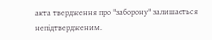акта твердження про "заборону" залишається непідтвердженим.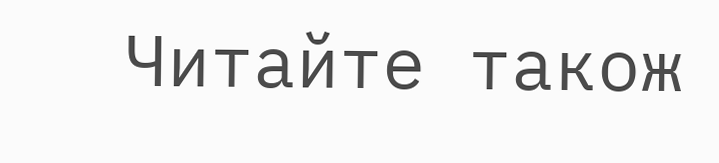Читайте також